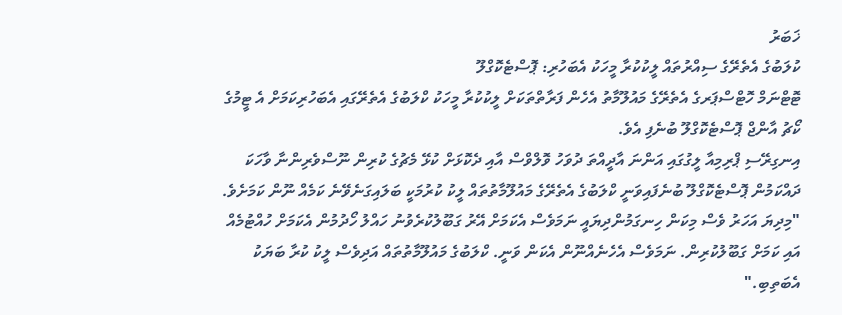ޚަބަރު
ކުލަބުގެ އެތެރޭގެ ސިއްރުތައް ލީކުކުރާ މީހަކު އެބަހުރި: ޕޮސްޓެކޮގްލޫ
ޓޮޓްނަމް ހޮޓްސްޕަރގެ އެތެރޭގެ މައުލޫމާތު އެހެން ފަރާތްތަކަށް ލީކުކުރާ މީހަކު ކްލަބުގެ އެތެރޭގައި އެބަހުރިކަމަށް އެ ޓީމުގެ ކޯޗު އާންޖް ޕޮސްޓެކޮގްލޫ ބުނެފި އެވެ.
އިނގިރޭސި ޕްރިމިއާ ލީގުގައި އަންނަ އާދީއްތަ ދުވަހު ވޮލްވްސް އާއި ދެކޮޅަށް ކުޅޭ މެޗުގެ ކުރިން ނޫސްވެރިންނާ ވާހަކަ ދައްކަމުން ޕޮސްޓެކޮގްލޫ ބުނެފައިވަނީ ކްލަބުގެ އެތެރޭގެ މައުލޫމާތުތައް ލީކު ކުރުމަކީ ބަލައިގަނެވޭނެ ކަމެއް ނޫން ކަމަށެވެ.
"މިދިޔަ އަހަރު ވެސް މިކަން ހިނގަމުންދިޔައީ ނަމަވެސް އެކަމަށް އޭރު ގަބޫލުކުރެވުނު ހައްލު ހޯދުމުން އެކަމަށް ހުއްޓުމެއް އައި ކަމަށް ގަބޫލުކުރިން. ނަމަވެސް އެހެނެއްނޫން އެކަން ވަނީ. ކްލަބުގެ މައުލޫމާތުތައް އަދިވެސް ލީކު ކުރާ ބަޔަކު އެބަތިބި."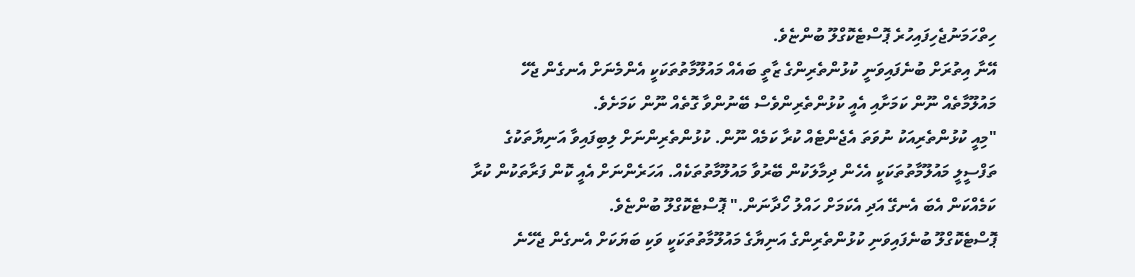ހިތްހަމަނުޖެހިފައިހުރެ ޕޮސްޓެކޮގްލޫ ބުންޏެވެ.
އޭނާ އިތުރަށް ބުނެފައިވަނީ ކުޅުންތެރިންގެ ޒާތީ ބައެއް މައުލޫމާތުތަކަކީ އެންމެނަށް އެނގެން ޖެހޭ މައުލޫމާތެއް ނޫން ކަމަށާއި އެއީ ކުޅުންތެރިންވެސް ބޭނުންވާ ގޮތެއް ނޫން ކަމަށެވެ.
"މިއީ ކުޅުންތެރިއަކު ނުވަތަ އެޖެންޓެއް ކުރާ ކަމެއް ނޫން. ކުޅުންތެރިންނަށް ލިބިފައިވާ އަނިޔާތަކުގެ ތަފްސީލީ މައުލޫމާތުތަކަކީ އެހެން ދިމާލަކުން ބޭރުވާ މައުލޫމާތުތަކެއް. އަހަރެންނަށް އެއީ ކޮން ފަރާތަކުން ކުރާ ކަމެއްކަން އެބަ އެނގޭ އަދި އެކަމަށް ހައްލު ހޯދާނަން." ޕޮސްޓެކޮގްލޫ ބުންޏެވެ.
ޕޮސްޓެކޮގްލޫ ބުނެފައިވަނި ކުޅުންތެރިންގެ އަނިޔާގެ މައުލޫމާތުތަކަކީ ވަކި ބަޔަކަށް އެނގެން ޖެހޭނެ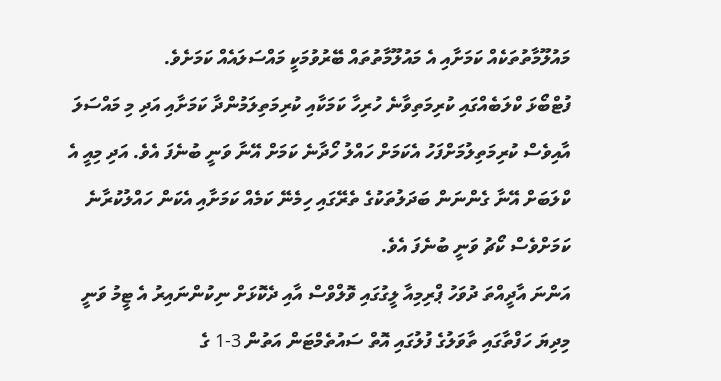މައުލޫމާތުތަކެއް ކަމަށާއި އެ މައުލޫމާތުތައް ބޭރުވުމަކީ މައްސަލައެއް ކަމަށެވެ.
ފުޓްބޯޅަ ކްލަބެއްގައި ކުރިމަތިވާނެ ހުރިހާ ކަމަކާއި ކުރިމަތިލަމުންދާ ކަމަށާއި އަދި މި މައްސަލަ އާއިވެސް ކުރިމަތިލުމަށްފަހު އެކަމަށް ހައްލު ހޯދާނެ ކަމަށް އޭނާ ވަނީ ބުނެފަ އެވެ. އަދި މިއީ އެ ކްލަބަށް އޭނާ ގެންނަން ބަދަލުތަކުގެ ތެރޭގައި ހިމެނޭ ކަމެއް ކަމަށާއި އެކަން ހައްލުކުރާނެ ކަމަށްވެސް ކޯޗު ވަނީ ބުނެފަ އެވެ.
އަންނަ އާދީއްތަ ދުވަހު ޕްރިމިއާ ލީގުގައި ވޮލްވްސް އާއި ދެކޮޅަށް ނިކުންނައިރު އެ ޓީމު ވަނީ މިދިޔަ ހަފްތާގައި ތާވަލުގެ ފުލުގައި އޮތް ސައުތެމްޓަން އަތުން 3-1 ގެ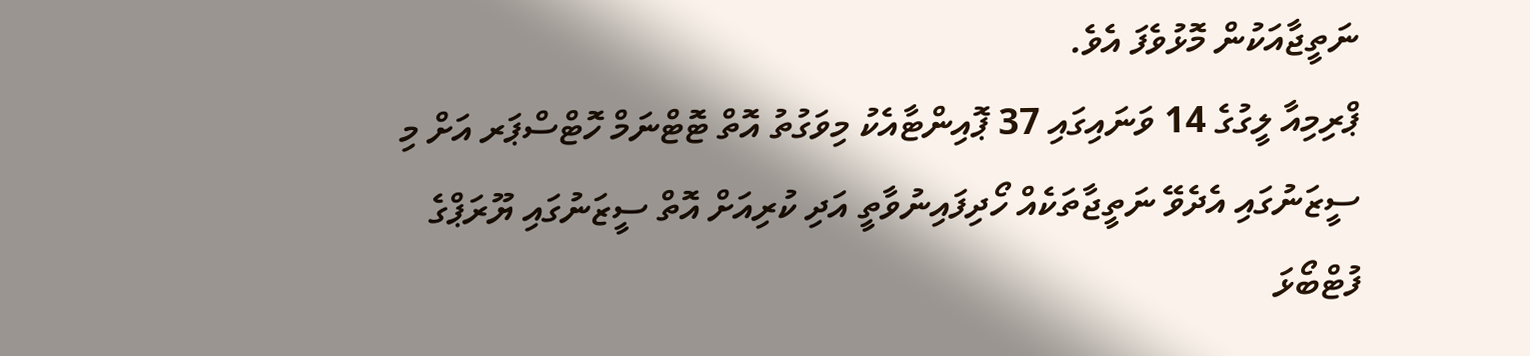ނަތީޖާއަކުން މޮޅުވެފަ އެވެ.
ޕްރިމިއާ ލީގުގެ 14 ވަނައިގައި 37 ޕޮއިންޓާއެކު މިވަގުތު އޮތް ޓޮޓްނަމް ހޮޓްސްޕަރ އަށް މި ސީޒަނުގައި އެދެވޭ ނަތީޖާތަކެއް ހޯދިފައިނުވާތީ އަދި ކުރިއަށް އޮތް ސީޒަނުގައި ޔޫރަޕްގެ ފުޓްބޯޅަ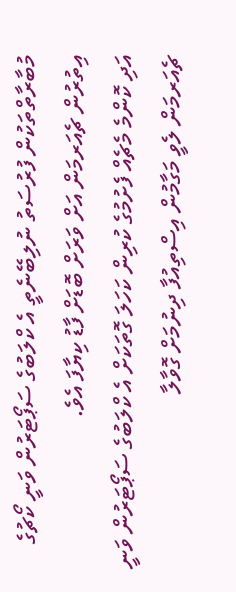މުބާރާތްތަކުން ފުރުސަތު ނުލިބޭނެތީ އެ ކްލަބުގެ ސަޕޯޓަރުން ވަނީ ކޯޗުގެ އިތުރުން ޗެއަރމަން އަށް ވަރަށް ބޮޑަށް ފާޑު ކިޔާފަ އެވެ.
އަދި ކޮންމެ މެޗެއް ފެށުމުގެ ކުރިން ކަހަލަ ގޮތަކަށް އެ ކްލަބުގެ ސަޕޯޓަރުން ވަނީ ޗެއަރމަން ލެވީ މަގާމުން އިސްތިއުފާ ދިނުމަށް ގޮވާލާ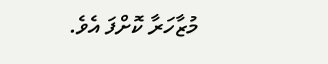މުޒާހަރާ ކޮށްފަ އެވެ.